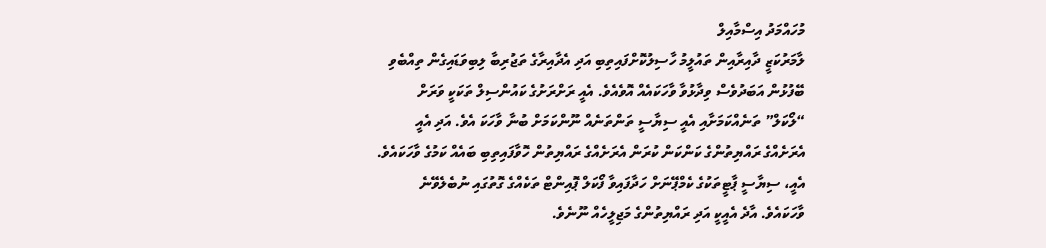މުހައްމަދު އިސްމާއިލް
ލާމަރުކަޒީ ދާއިރާއިން ތައުލީމު ހާސިލުކޮށްފައިތިބި އަދި އެދާއިރާގެ ތަޖުރިބާ ލިބިވަޑައިގެން ތިއްބެވި ބޭފުޅުން އަބަދުވެސް ވިދާޅުވާ ވާހަކައެއް އޮވެއެވެ. އެއީ ރަށްރަށުގެ ކައުންސިލް ތަކަކީ ވަރަށް “ލޯކަލް” ތަނެއްކަމަށާއި އެއީ ސިޔާސީ ތަންތަނެއް ނޫންކަމަށް ބުނާ ވާހަކަ އެވެ. އަދި އެއީ އެރަށެއްގެ ރައްޔިތުންގެ ކަންކަން ކުރަން އެރަށެއްގެ ރައްޔިތުން ހޮވާފައިތިބި ބައެއް ކަމުގެ ވާހަކައެވެ. އެއީ، ސިޔާސީ ޕާޓީތަކުގެ ކެމްޕޭނަށް ހަދާފައިވާ ފޯކަލް ޕޮއިންޓް ތަކެއްގެ ގޮތުގައި ނުބެލެވޭނެ ވާހަކައެވެ. އާދެ އެއީކީ އަދި ރައްޔިތުންގެ މަޖިލީހެއް ނޫނެވެ.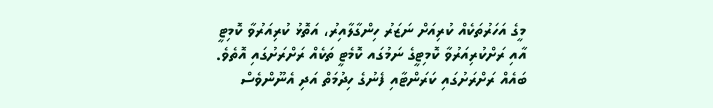މީގެ އަހަރުތަކެއް ކުރިއަށް ނަޒަރު ހިންގާލާއިރު، އަތޮޅު ކުރިއަރުވާ ކޮމިޓީ އާއި ރަށްކުރިއަރުވާ ކޮމިޓީގެ ނަމުގައ ކޮމެޓީ ތަކެއް ރަށްރަށުގައި އޮތެވެ. ބައެއް ރަށްރަށުގައި ކަރަންޓާއި ފެނުގެ ހިދުމަތް އަދި އެނޫންވެސް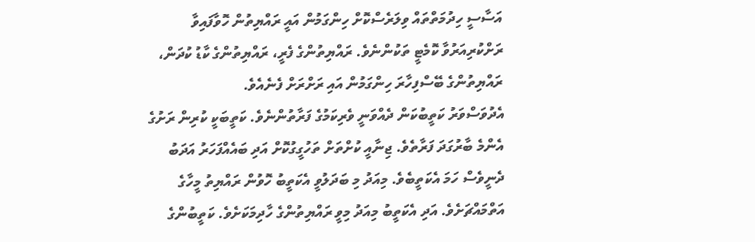އަސާސީ ހިދުމަތްތައް ވިލަރެސްކޮށް ހިންގަމުން އައީ ރައްޔިތުން ހޮވާފައިވާ ރަށްކުރިއަރުވާ ކޮމެޓީ ތަކުންނެވެ. ރައްޔިތުންގެ ފެރީ، ރައްޔިތުންގެ ކާޑު ކުދަން، ރައްޔިތުންގެ ބޭސްފިހާރަ ހިންގަމުން އައި ރަށްރަށް ފެނެއެވެ.
އެދުވަސްވަރު ކަތީބުކަން ދެއްވަނީ ވެރިކަމުގެ ފަރާތުންނެވެ. ކަތީބަކީ ކުރިން ރަށުގެ އެންމެ ބާރުގަދަ ފަރާތެވެ. ޖިނާއީ ކުށްތަށް ތަހުގީގުކޮށް އަދި ބައެއްފަހަރު އަދަބު ދެނީވެސް ހަމަ އެކަތީބެވެ. މިއަދު މި ބަދަލުވީ އެކަތީބު ހޮވުން ރައްޔިތު މީހާގެ އަތްމައްޗަށެވެ. އަދި އެކަތީބު މިއަދު މިވީ ރައްޔިތުންގެ ހާދިމަކަށެވެ. ކަތީބުންގެ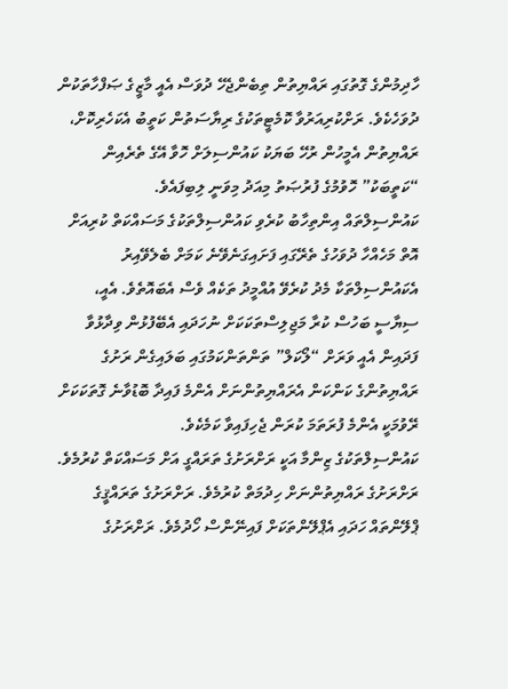ހާދިމުންގެ ގޮތުގައި ރައްޔިތުން ތިބެންޖެހޭ ދުވަސް އެއީ މާޒީގެ ޞަފްހާތަކުން ދުވަހެކެވެ. ރަށްކުރިއަރުވާ ކޮމެޓީތަކުގެ ރިޔާސަތުން ކަތީބު އެކަހެރިކޮށް، ރައްޔިތުން އެމީހުން ރުހޭ ބަޔަކު ކައުންސިލަށް ހޮވާ އޭގެ ތެރެއިން “ކަތީބަކު” ހޮވުމުގެ ފުރުޞަތު މިއަދު މިވަނީ ލިބިފައެވެ.
ކައުންސިލްތައް އިންތިހާބު ކުރެވި ކައުންސިލްތަކުގެ މަސައްކަތް ކުރިއަށް އޮތް މަހެއްހާ ދުވަހުގެ ތެރޭގައި ފަށައިގަނެވޭނެ ކަމަށް ބެލެވޭއިރު އެކައުންސިލްތަކާ މެދު ކުރެވޭ އުއްމީދު ތަކެއް ވެސް އެބައޮތެވެ. އެއީ، ސިޔާސީ ބަހުސް ކުރާ މަޖިލިސްތަކަކަށް ނުހަދައި އެބޭފުޅުން ވިދާޅުވާ ފަދައިން އެއީ ވަރަށް “ލޯކަލް” ތަންތަންކަމުގައި ބަލައިގެން ރަށުގެ ރައްޔިތުންގެ ކަންކަން އެރައްޔިތުންނަށް އެންމެ ފައިދާ ބޮޑުވާނެ ގޮތަކަކަށް ރޭވުމަކީ އެންމެ ފުރަތަމަ ކުރަން ޖެހިފައިވާ ކަމެކެވެ.
ކައުންސިލްތަކުގެ ޒިންމާ އަކީ ރަށްރަށުގެ ތަރައްގީ އަށް މަސައްކަތް ކުރުމެވެ. ރަށްރަށުގެ ރައްޔިތުންނަށް ހިދުމަތް ކުރުމެވެ. ރަށްރަށުގެ ތަރައްޤީގެ ޕްލޭންތައް ހަދައި އެޕްލޭންތަކަށް ފައިނޭންސް ހޯދުމެވެ. ރަށްރަށުގެ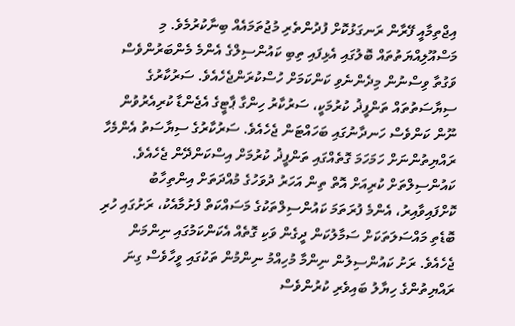އިޖްތިމާއީ ފޭރާން ރަނގަޅުކޮށް ފުދުންތެރި މުޖުތަމައެއް ބިނާކުރުމެވެ. މި މަސްއޫލިއްޔަތުތައް ބޮލުގައި އެޅިފައި ތިބި ކައުންސިލްގެ އެންމެ މެންބަރުންވެސް ވަގުތާ ވިސްނުން މިދެންނެވި ކަންކަމަށް ހުސްކުރަންޖެހެއެވެ. ސަރުކާރުގެ ސިޔާސަތުތައް ތަންފީޛު ކުރުމަކީ، ސަރުކާރު ހިންގާ ޕާޓީގެ އެޖެންޑާ ކުރިއެރުވުން ނޫން ކަންވެސް ހަނދާނުގައި ބަހައްޓަން ޖެހެއެވެ. ސަރުކާރުގެ ސިޔާސަތު އެންމެހާ ރައްޔިތުންނަށް ހަމަހަމަ ގޮތެއްގައި ތަންފީޛު ކުރުމަށް އިސްކަންދޭން ޖެހެއެވެ.
ކައުންސިލްތަށް ކުރިއަށް އޮތް ތިން އަހަރު ދުވަހުގެ މުއްދަތަށް އިންތިހާބު ކޮށްފައިވާއިރު، އެންމެ ފުރަތަމަ ކައުންސިލްތަކުގެ މަސައްކަތް ފެށުމާއެކު، ރަށުގައި ހުރި ބޮޑެތި މައްސަލަތަކަށް ސަމާލުކަން ދީގެން ވަކި ގޮތެއް އެކަންކަމުގައި ނިންމަން ޖެހެއެވެ. ރަށު ކައުންސިލުން ނިންމާ މުހިއްމު ނިންމުން ތަކުގައި ވީހާވެސް ގިނަ ރައްޔިތުންގެ ހިޔާލު ބައިވެރި ކުރުންވެސް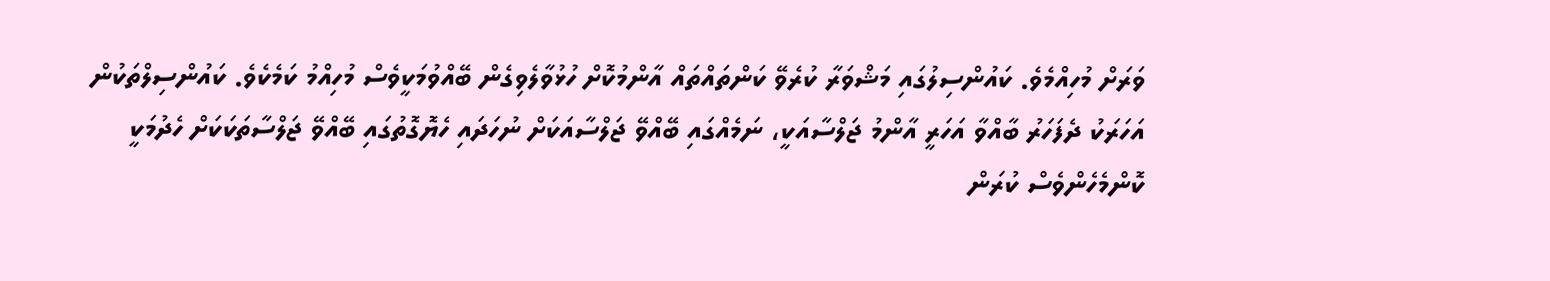ވަރަށް މުހިއްމެވެ. ކައުންސިލުގައި މަޝްވަރާ ކުރެވޭ ކަންތައްތައް އާންމުކޮށް ހުޅުވާލެވިގެން ބޭއްވުމަކީވެސް މުހިއްމު ކަމެކެވެ. ކައުންސިލްތަކުން އަހަރަކު ދެފަހަރު ބާއްވާ އަހަރީ އާންމު ޖަލްސާއަކީ، ނަމެއްގައި ބޭއްވޭ ޖަލްސާއަކަށް ނުހަދައި ހެޔޮގޮތުގައި ބޭއްވޭ ޖަލްސާތަކަކަށް ހެދުމަކީ ކޮންމެހެންވެސް ކުރަން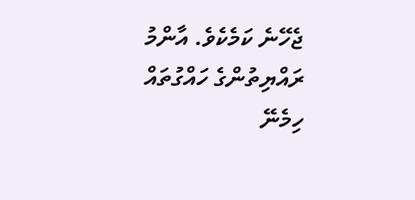ޖެހޭނެ ކަމެކެވެ. އާންމު ރައްޔިތުންގެ ހައްގުތައް ހިމެނޭ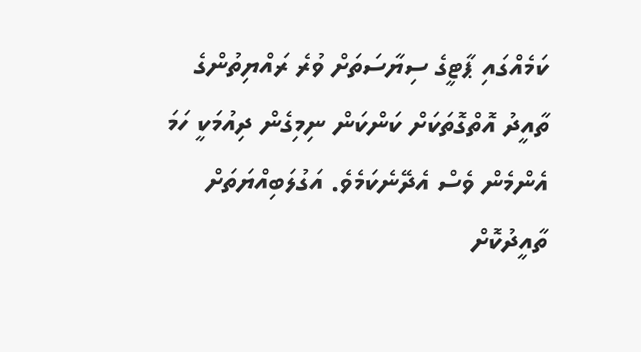ކަމެއްގައި ޕާޓީގެ ސިޔާސަތަށް ވުރެ ރައްޔިތުންގެ ތާއީދު އޮތްގޮތަކަށް ކަންކަން ނިމިގެން ދިއުމަކީ ހަމަ އެންމެން ވެސް އެދޭނެކަމެވެ. އަގުލަބިއްޔަތަށް ތާއީދުކޮށް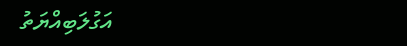އަގުލަބިއްޔަތު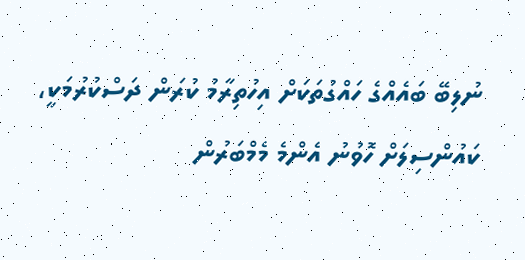ނުލިބޭ ބައެއްގެ ހައްގުތަކަށް އިހުތިރާމު ކުރަން ދަސްކުރުމަކީ، ކައުންސިލަށް ހޮވުނު އެންމެ މެމްބަރުން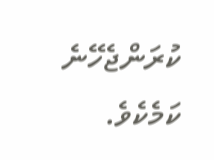ކުރަންޖެހޭނެ ކަމެކެވެ.